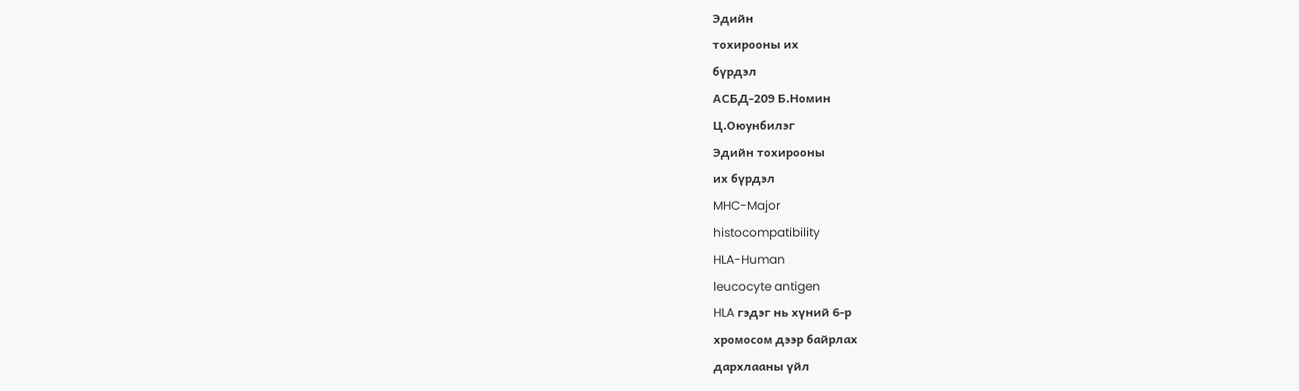Эдийн
тохирооны их
бүрдэл
АСБД-209 Б.Номин
Ц.Оюунбилэг
Эдийн тохирооны
их бүрдэл
MHC-Major
histocompatibility
HLA-Human
leucocyte antigen
HLA гэдэг нь хүний 6-р
хромосом дээр байрлах
дархлааны үйл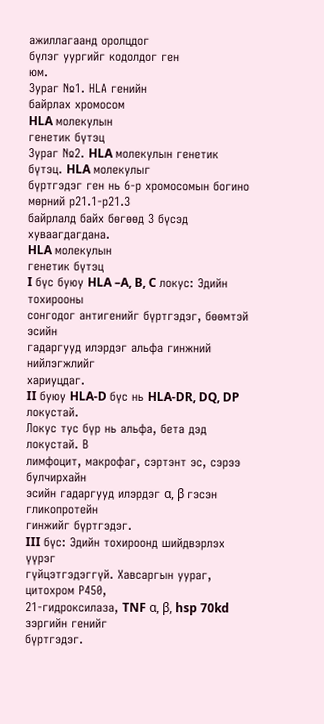ажиллагаанд оролцдог
бүлэг уургийг кодолдог ген
юм.
Зураг №1. НLA генийн
байрлах хромосом
HLA молекулын
генетик бүтэц
Зураг №2. HLA молекулын генетик бүтэц. HLA молекулыг
бүртгэдэг ген нь 6-р хромосомын богино мөрний р21.1-р21.3
байрлалд байх бөгөөд 3 бүсэд хуваагдагдана.
HLA молекулын
генетик бүтэц
I бүс буюу HLA –A, B, C локус: Эдийн тохирооны
сонгодог антигенийг бүртгэдэг, бөөмтэй эсийн
гадаргууд илэрдэг альфа гинжний нийлэгжлийг
хариуцдаг.
II буюу HLA-D бүс нь HLA-DR, DQ, DP локустай.
Локус тус бүр нь альфа, бета дэд локустай. В
лимфоцит, макрофаг, сэртэнт эс, сэрээ булчирхайн
эсийн гадаргууд илэрдэг α, β гэсэн гликопротейн
гинжийг бүртгэдэг.
III бүс: Эдийн тохироонд шийдвэрлэх үүрэг
гүйцэтгэдэггүй. Хавсаргын уураг, цитохром Р450,
21-гидроксилаза, TNF α, β, hsp 70kd зэргийн генийг
бүртгэдэг.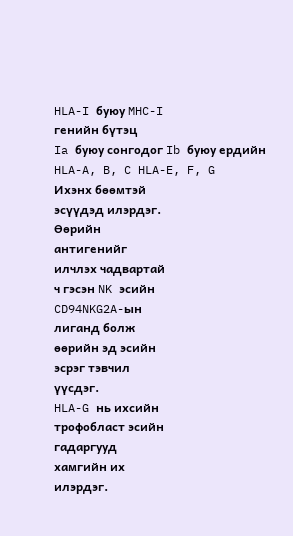HLA-I буюу MHC-I
генийн бүтэц
Ia буюу сонгодог Ib буюу ердийн
HLA-A, B, C HLA-E, F, G
Ихэнх бөөмтэй
эсүүдэд илэрдэг.
Өөрийн
антигенийг
илчлэх чадвартай
ч гэсэн NK эсийн
CD94NKG2A-ын
лиганд болж
өөрийн эд эсийн
эсрэг тэвчил
үүсдэг.
HLA-G нь ихсийн
трофобласт эсийн
гадаргууд
хамгийн их
илэрдэг.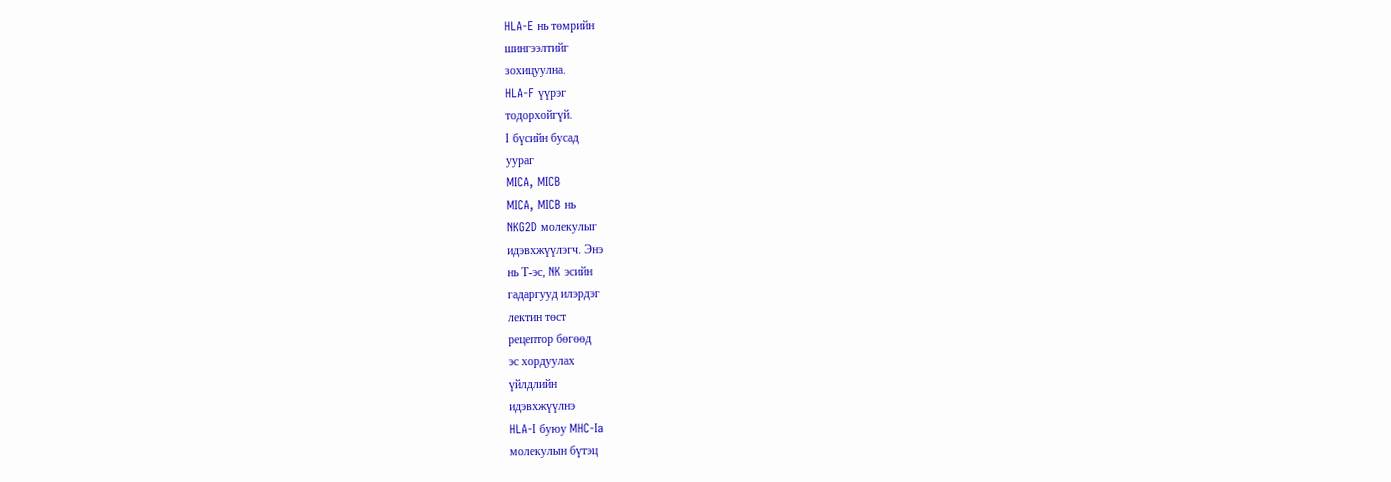HLA-E нь төмрийн
шингээлтийг
зохицуулна.
HLA-F үүрэг
тодорхойгүй.
I бүсийн бусад
уураг
MICA, MICB
MICA, MICB нь
NKG2D молекулыг
идэвхжүүлэгч. Энэ
нь Т-эс, NK эсийн
гадаргууд илэрдэг
лектин төст
рецептор бөгөөд
эс хордуулах
үйлдлийн
идэвхжүүлнэ
HLA-I буюу MHC-Ia
молекулын бүтэц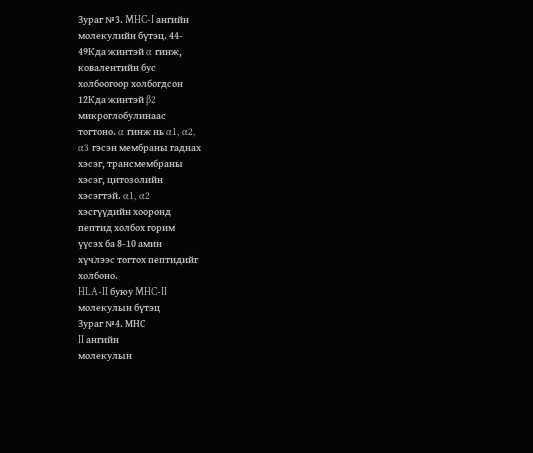Зураг №3. MHC-I ангийн
молекулийн бүтэц. 44-
49Кда жинтэй α гинж,
ковалентийн бус
холбоогоор холбогдсон
12Кда жинтэй β2
микроглобулинаас
тогтоно. α гинж нь α1, α2,
α3 гэсэн мембраны гаднах
хэсэг, трансмембраны
хэсэг, цитозолийн
хэсэгтэй. α1, α2
хэсгүүдийн хооронд
пептид холбох горим
үүсэх ба 8-10 амин
хүчлээс тогтох пептидийг
холбоно.
HLA-II буюу MHC-II
молекулын бүтэц
Зураг №4. МНС
II ангийн
молекулын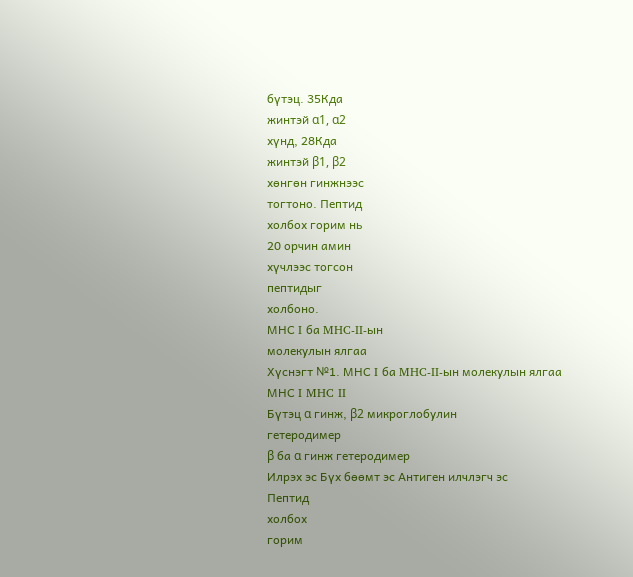бүтэц. 35Кда
жинтэй α1, α2
хүнд, 28Кда
жинтэй β1, β2
хөнгөн гинжнээс
тогтоно. Пептид
холбох горим нь
20 орчин амин
хүчлээс тогсон
пептидыг
холбоно.
МНС I ба MHC-II-ын
молекулын ялгаа
Хүснэгт №1. МНС I ба MHC-II-ын молекулын ялгаа
МНС I MHC II
Бүтэц α гинж, β2 микроглобулин
гетеродимер
β ба α гинж гетеродимер
Илрэх эс Бүх бөөмт эс Антиген илчлэгч эс
Пептид
холбох
горим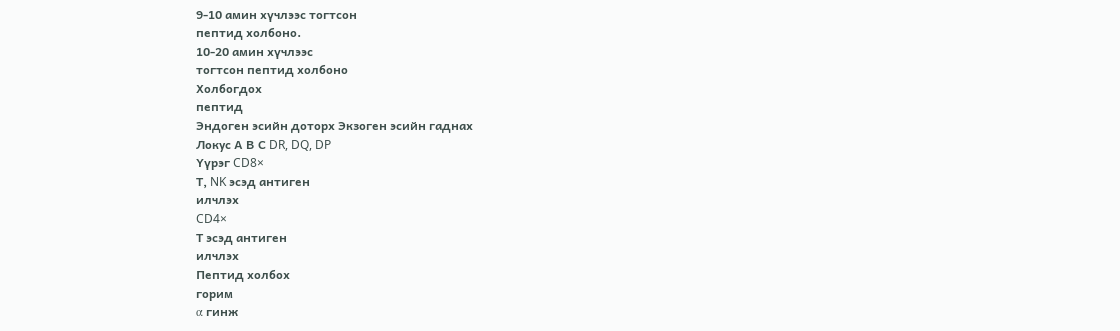9-10 амин хүчлээс тогтсон
пептид холбоно.
10-20 амин хүчлээс
тогтсон пептид холбоно
Холбогдох
пептид
Эндоген эсийн доторх Экзоген эсийн гаднах
Локус А В С DR, DQ, DP
Үүрэг CD8×
Т, NK эсэд антиген
илчлэх
CD4×
Т эсэд антиген
илчлэх
Пептид холбох
горим
α гинж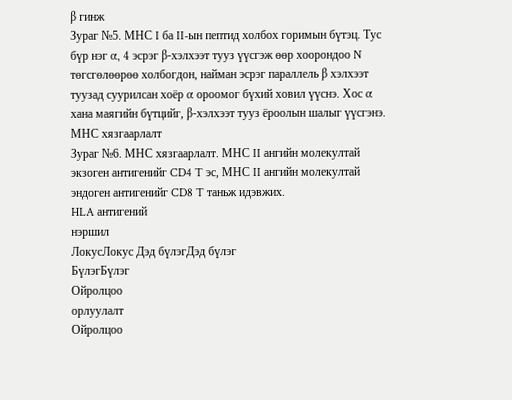β гинж
Зураг №5. МНС I ба II-ын пептид холбох горимын бүтэц. Тус
бүр нэг α, 4 эсрэг β-хэлхээт тууз үүсгэж өөр хоорондоо N
төгсгөлөөрөө холбогдон, найман эсрэг параллель β хэлхээт
туузад суурилсан хоёр α ороомог бүхий ховил үүснэ. Хос α
хана маягийн бүтцийг, β-хэлхээт тууз ёроолын шалыг үүсгэнэ.
МНС хязгаарлалт
Зураг №6. МНС хязгаарлалт. МНС II ангийн молекултай
экзоген антигенийг CD4 T эс, МНС II ангийн молекултай
эндоген антигенийг CD8 T таньж идэвжих.
HLA антигений
нэршил
ЛокусЛокус Дэд бүлэгДэд бүлэг
БүлэгБүлэг
Ойролцоо
орлуулалт
Ойролцоо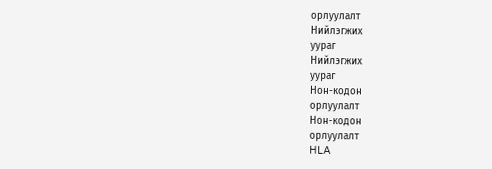орлуулалт
Нийлэгжих
уураг
Нийлэгжих
уураг
Нон-кодон
орлуулалт
Нон-кодон
орлуулалт
HLA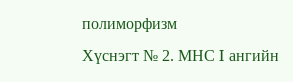полиморфизм
Хүснэгт № 2. МНС I ангийн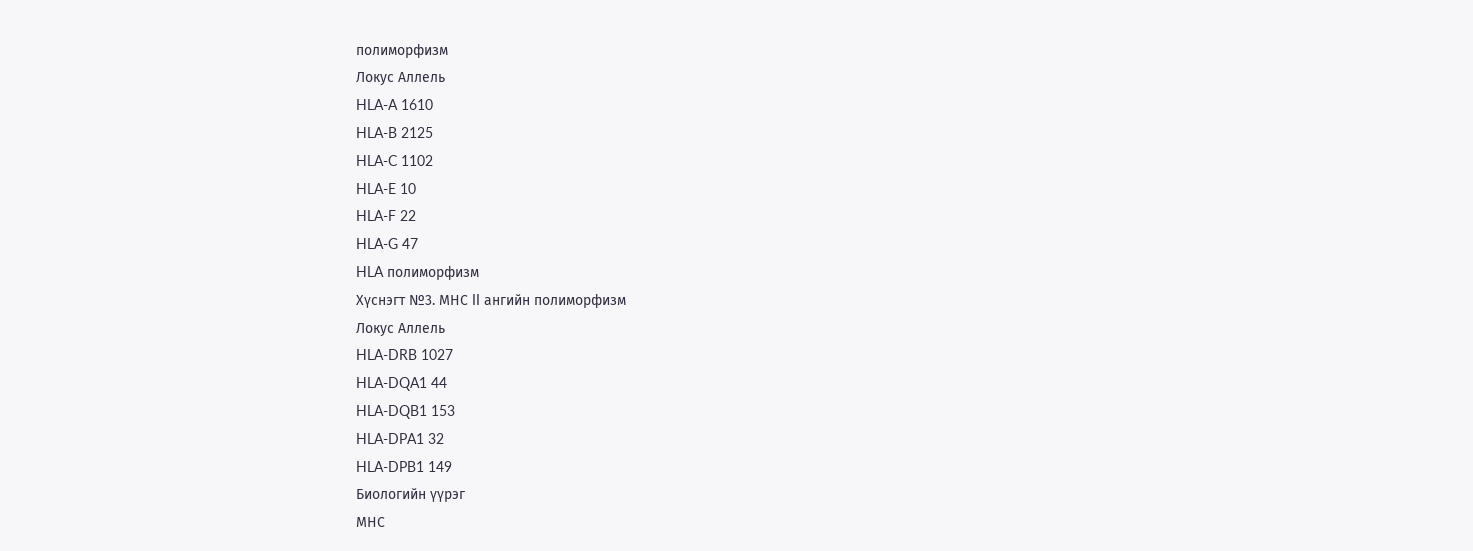полиморфизм
Локус Аллель
HLA-A 1610
HLA-B 2125
HLA-C 1102
HLA-E 10
HLA-F 22
HLA-G 47
HLA полиморфизм
Хүснэгт №3. МНС II ангийн полиморфизм
Локус Аллель
HLA-DRB 1027
HLA-DQA1 44
HLA-DQB1 153
HLA-DPA1 32
HLA-DPB1 149
Биологийн үүрэг
МНС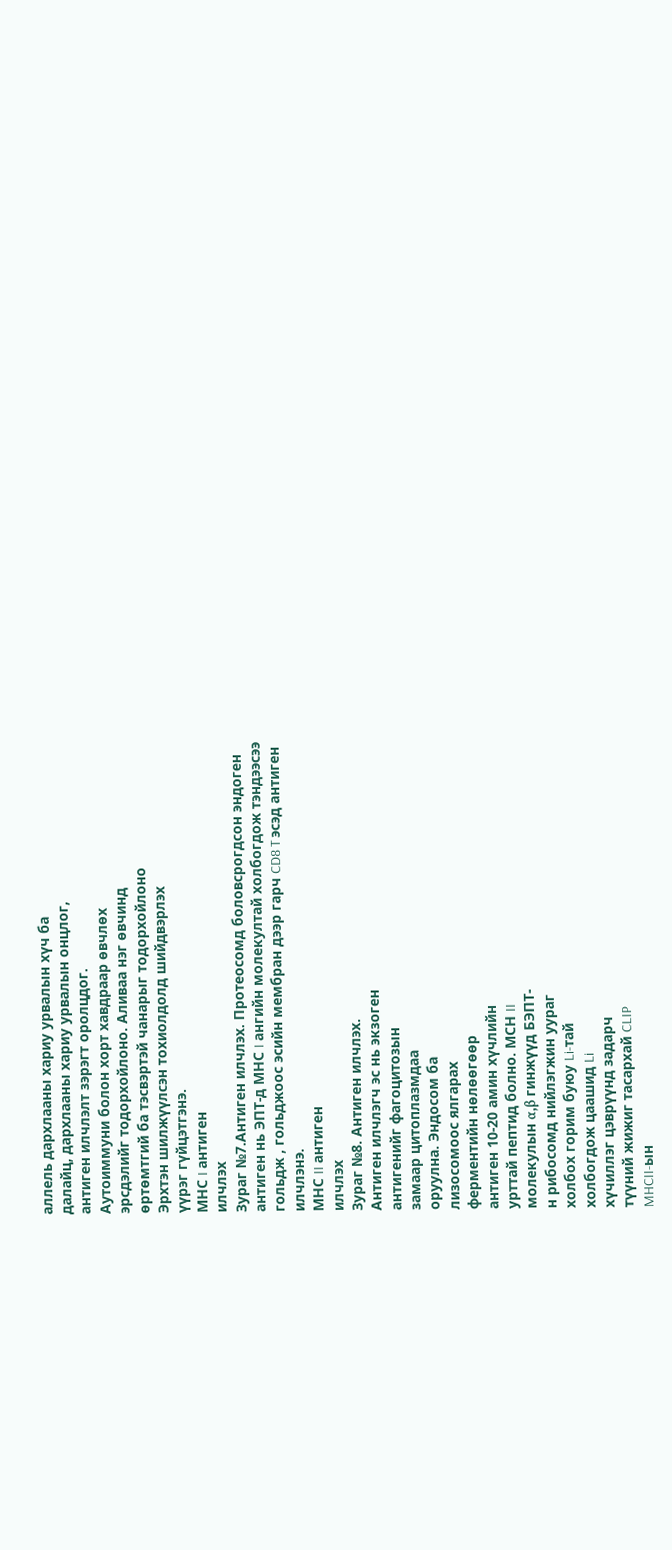аллель дархлааны хариу урвалын хүч ба
далайц, дархлааны хариу урвалын онцлог,
антиген илчлэлт зэрэгт оролцдог.
Аутоиммуни болон хорт хавдраар өвчлөх
эрсдэлийг тодорхойлоно. Аливаа нэг өвчинд
өртөмтгий ба тэсвэртэй чанарыг тодорхойлоно
Эрхтэн шилжүүлсэн тохиолдолд шийдвэрлэх
үүрэг гүйцэтгэнэ.
МНС I антиген
илчлэх
Зураг №7.Антиген илчлэх. Протеосомд боловсрогдсон эндоген
антиген нь ЭПТ-д МНС I ангийн молекултай холбогдож тэндээсээ
гольдж , гольджоос эсийн мембран дээр гарч CD8 T эсэд антиген
илчлэнэ.
МНС II антиген
илчлэх
Зураг №8. Антиген илчлэх.
Антиген илчлэгч эс нь экзоген
антигенийг фагоцитозын
замаар цитоплазмдаа
оруулна. Эндосом ба
лизосомоос ялгарах
ферментийн нөлөөгөөр
антиген 10-20 амин хүчлийн
урттай пептид болно. МСН II
молекулын α,β гинжүүд БЭПТ-
н рибосомд нийлэгжин уураг
холбох горим буюу Li-тай
холбогдож цаашид Li
хүчиллэг цэврүүнд задарч
түүний жижиг тасархай CLIP
MHCII-ын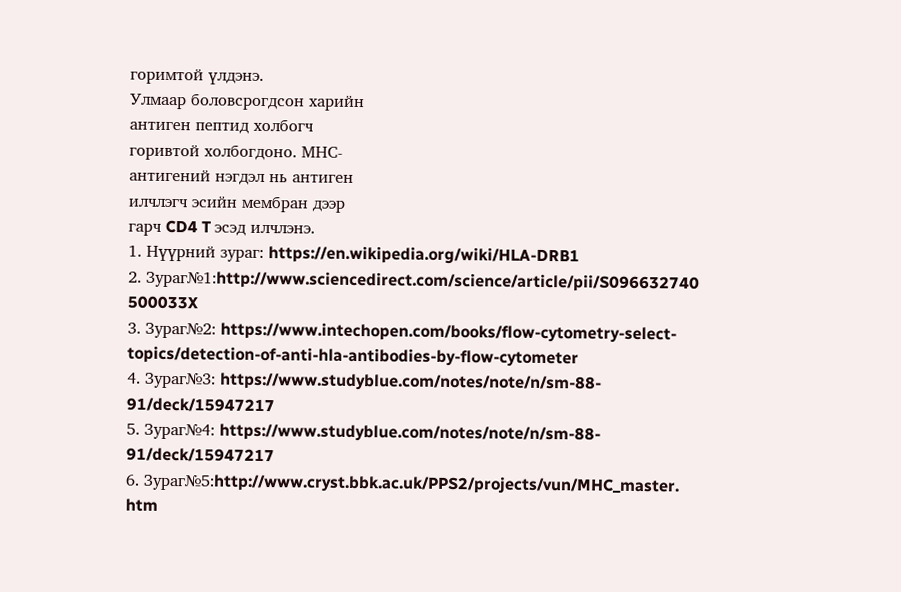горимтой үлдэнэ.
Улмаар боловсрогдсон харийн
антиген пептид холбогч
горивтой холбогдоно. МНС-
антигений нэгдэл нь антиген
илчлэгч эсийн мембран дээр
гарч CD4 T эсэд илчлэнэ.
1. Нүүрний зураг: https://en.wikipedia.org/wiki/HLA-DRB1
2. Зураг№1:http://www.sciencedirect.com/science/article/pii/S096632740
500033X
3. Зураг№2: https://www.intechopen.com/books/flow-cytometry-select-
topics/detection-of-anti-hla-antibodies-by-flow-cytometer
4. Зураг№3: https://www.studyblue.com/notes/note/n/sm-88-
91/deck/15947217
5. Зураг№4: https://www.studyblue.com/notes/note/n/sm-88-
91/deck/15947217
6. Зураг№5:http://www.cryst.bbk.ac.uk/PPS2/projects/vun/MHC_master.
htm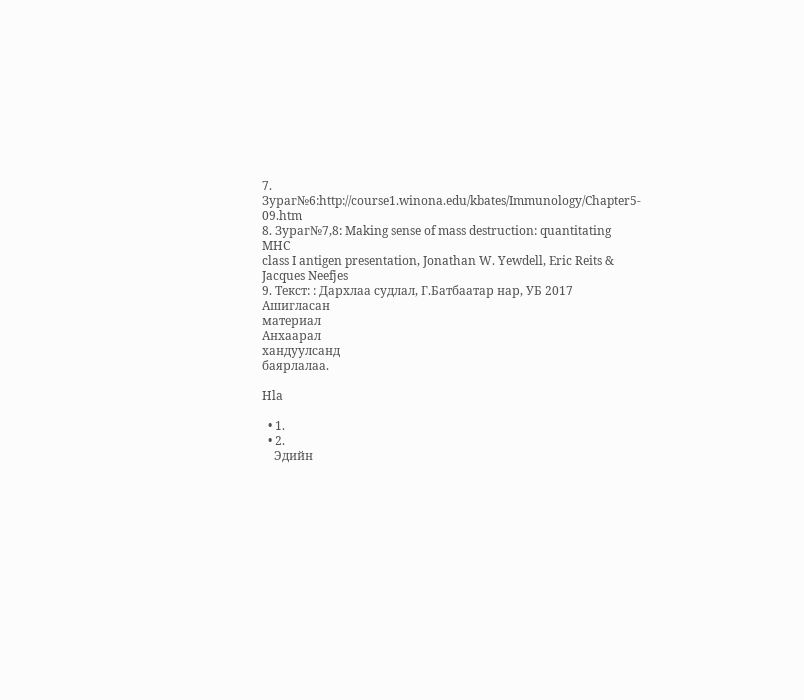7. Зураг№6:http://course1.winona.edu/kbates/Immunology/Chapter5-
09.htm
8. Зураг№7,8: Making sense of mass destruction: quantitating MHC
class I antigen presentation, Jonathan W. Yewdell, Eric Reits &
Jacques Neefjes
9. Текст: : Дархлаа судлал, Г.Батбаатар нар, УБ 2017
Ашигласан
материал
Анхаарал
хандуулсанд
баярлалаа.

Hla

  • 1.
  • 2.
    Эдийн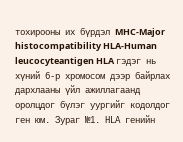тохирооны их бүрдэл MHC-Major histocompatibility HLA-Human leucocyteantigen HLA гэдэг нь хүний 6-р хромосом дээр байрлах дархлааны үйл ажиллагаанд оролцдог бүлэг уургийг кодолдог ген юм. Зураг №1. НLA генийн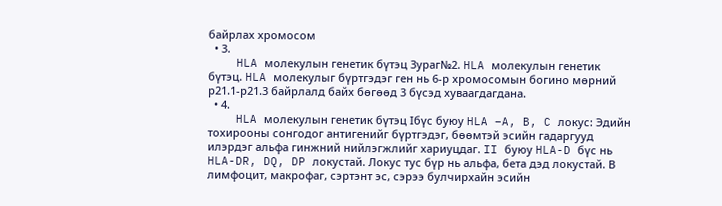байрлах хромосом
  • 3.
    HLA молекулын генетик бүтэц Зураг№2. HLA молекулын генетик бүтэц. HLA молекулыг бүртгэдэг ген нь 6-р хромосомын богино мөрний р21.1-р21.3 байрлалд байх бөгөөд 3 бүсэд хуваагдагдана.
  • 4.
    HLA молекулын генетик бүтэц Iбүс буюу HLA –A, B, C локус: Эдийн тохирооны сонгодог антигенийг бүртгэдэг, бөөмтэй эсийн гадаргууд илэрдэг альфа гинжний нийлэгжлийг хариуцдаг. II буюу HLA-D бүс нь HLA-DR, DQ, DP локустай. Локус тус бүр нь альфа, бета дэд локустай. В лимфоцит, макрофаг, сэртэнт эс, сэрээ булчирхайн эсийн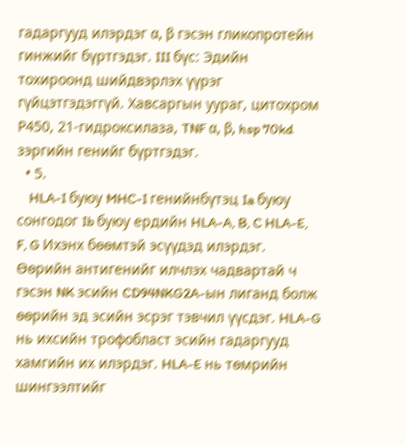гадаргууд илэрдэг α, β гэсэн гликопротейн гинжийг бүртгэдэг. III бүс: Эдийн тохироонд шийдвэрлэх үүрэг гүйцэтгэдэггүй. Хавсаргын уураг, цитохром Р450, 21-гидроксилаза, TNF α, β, hsp 70kd зэргийн генийг бүртгэдэг.
  • 5.
    HLA-I буюу MHC-I генийнбүтэц Ia буюу сонгодог Ib буюу ердийн HLA-A, B, C HLA-E, F, G Ихэнх бөөмтэй эсүүдэд илэрдэг. Өөрийн антигенийг илчлэх чадвартай ч гэсэн NK эсийн CD94NKG2A-ын лиганд болж өөрийн эд эсийн эсрэг тэвчил үүсдэг. HLA-G нь ихсийн трофобласт эсийн гадаргууд хамгийн их илэрдэг. HLA-E нь төмрийн шингээлтийг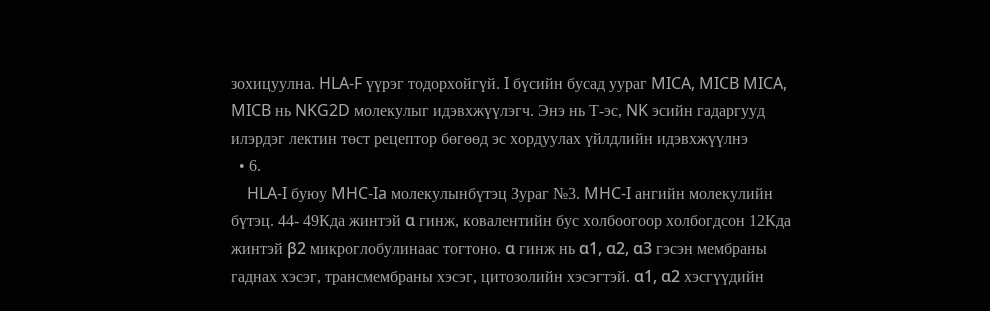зохицуулна. HLA-F үүрэг тодорхойгүй. I бүсийн бусад уураг MICA, MICB MICA, MICB нь NKG2D молекулыг идэвхжүүлэгч. Энэ нь Т-эс, NK эсийн гадаргууд илэрдэг лектин төст рецептор бөгөөд эс хордуулах үйлдлийн идэвхжүүлнэ
  • 6.
    HLA-I буюу MHC-Ia молекулынбүтэц Зураг №3. MHC-I ангийн молекулийн бүтэц. 44- 49Кда жинтэй α гинж, ковалентийн бус холбоогоор холбогдсон 12Кда жинтэй β2 микроглобулинаас тогтоно. α гинж нь α1, α2, α3 гэсэн мембраны гаднах хэсэг, трансмембраны хэсэг, цитозолийн хэсэгтэй. α1, α2 хэсгүүдийн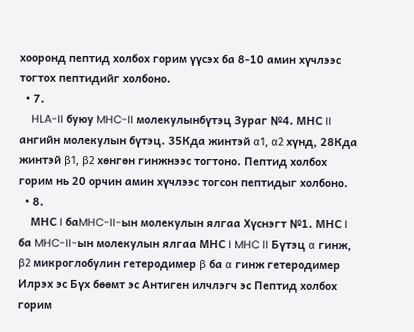хооронд пептид холбох горим үүсэх ба 8-10 амин хүчлээс тогтох пептидийг холбоно.
  • 7.
    HLA-II буюу MHC-II молекулынбүтэц Зураг №4. МНС II ангийн молекулын бүтэц. 35Кда жинтэй α1, α2 хүнд, 28Кда жинтэй β1, β2 хөнгөн гинжнээс тогтоно. Пептид холбох горим нь 20 орчин амин хүчлээс тогсон пептидыг холбоно.
  • 8.
    МНС I баMHC-II-ын молекулын ялгаа Хүснэгт №1. МНС I ба MHC-II-ын молекулын ялгаа МНС I MHC II Бүтэц α гинж, β2 микроглобулин гетеродимер β ба α гинж гетеродимер Илрэх эс Бүх бөөмт эс Антиген илчлэгч эс Пептид холбох горим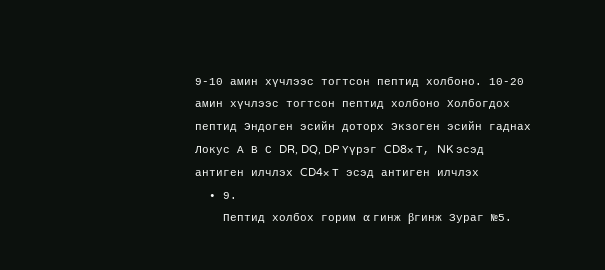9-10 амин хүчлээс тогтсон пептид холбоно. 10-20 амин хүчлээс тогтсон пептид холбоно Холбогдох пептид Эндоген эсийн доторх Экзоген эсийн гаднах Локус А В С DR, DQ, DP Үүрэг CD8× Т, NK эсэд антиген илчлэх CD4× Т эсэд антиген илчлэх
  • 9.
    Пептид холбох горим α гинж βгинж Зураг №5.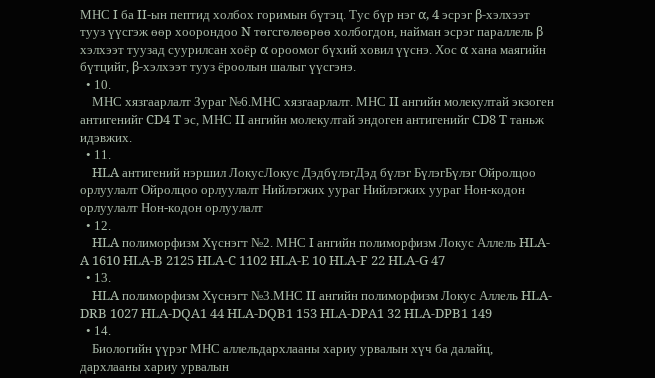МНС I ба II-ын пептид холбох горимын бүтэц. Тус бүр нэг α, 4 эсрэг β-хэлхээт тууз үүсгэж өөр хоорондоо N төгсгөлөөрөө холбогдон, найман эсрэг параллель β хэлхээт туузад суурилсан хоёр α ороомог бүхий ховил үүснэ. Хос α хана маягийн бүтцийг, β-хэлхээт тууз ёроолын шалыг үүсгэнэ.
  • 10.
    МНС хязгаарлалт Зураг №6.МНС хязгаарлалт. МНС II ангийн молекултай экзоген антигенийг CD4 T эс, МНС II ангийн молекултай эндоген антигенийг CD8 T таньж идэвжих.
  • 11.
    HLA антигений нэршил ЛокусЛокус ДэдбүлэгДэд бүлэг БүлэгБүлэг Ойролцоо орлуулалт Ойролцоо орлуулалт Нийлэгжих уураг Нийлэгжих уураг Нон-кодон орлуулалт Нон-кодон орлуулалт
  • 12.
    HLA полиморфизм Хүснэгт №2. МНС I ангийн полиморфизм Локус Аллель HLA-A 1610 HLA-B 2125 HLA-C 1102 HLA-E 10 HLA-F 22 HLA-G 47
  • 13.
    HLA полиморфизм Хүснэгт №3.МНС II ангийн полиморфизм Локус Аллель HLA-DRB 1027 HLA-DQA1 44 HLA-DQB1 153 HLA-DPA1 32 HLA-DPB1 149
  • 14.
    Биологийн үүрэг МНС аллельдархлааны хариу урвалын хүч ба далайц, дархлааны хариу урвалын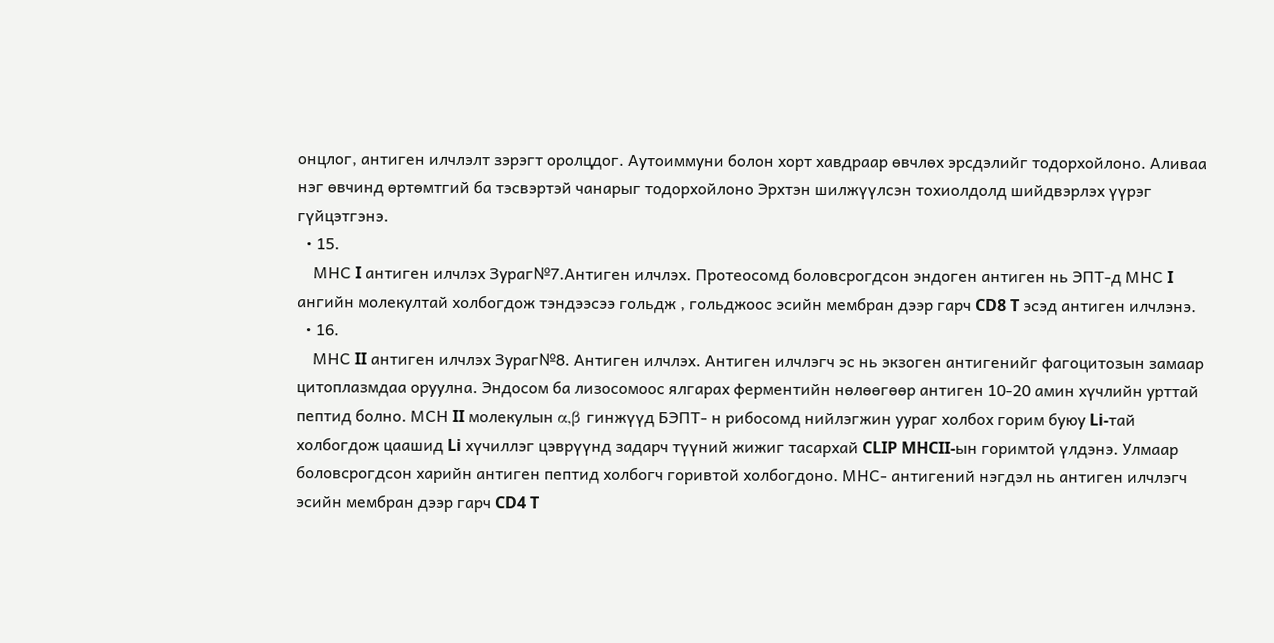онцлог, антиген илчлэлт зэрэгт оролцдог. Аутоиммуни болон хорт хавдраар өвчлөх эрсдэлийг тодорхойлоно. Аливаа нэг өвчинд өртөмтгий ба тэсвэртэй чанарыг тодорхойлоно Эрхтэн шилжүүлсэн тохиолдолд шийдвэрлэх үүрэг гүйцэтгэнэ.
  • 15.
    МНС I антиген илчлэх Зураг№7.Антиген илчлэх. Протеосомд боловсрогдсон эндоген антиген нь ЭПТ-д МНС I ангийн молекултай холбогдож тэндээсээ гольдж , гольджоос эсийн мембран дээр гарч CD8 T эсэд антиген илчлэнэ.
  • 16.
    МНС II антиген илчлэх Зураг№8. Антиген илчлэх. Антиген илчлэгч эс нь экзоген антигенийг фагоцитозын замаар цитоплазмдаа оруулна. Эндосом ба лизосомоос ялгарах ферментийн нөлөөгөөр антиген 10-20 амин хүчлийн урттай пептид болно. МСН II молекулын α,β гинжүүд БЭПТ- н рибосомд нийлэгжин уураг холбох горим буюу Li-тай холбогдож цаашид Li хүчиллэг цэврүүнд задарч түүний жижиг тасархай CLIP MHCII-ын горимтой үлдэнэ. Улмаар боловсрогдсон харийн антиген пептид холбогч горивтой холбогдоно. МНС- антигений нэгдэл нь антиген илчлэгч эсийн мембран дээр гарч CD4 T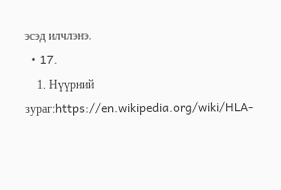эсэд илчлэнэ.
  • 17.
    1. Нүүрний зураг:https://en.wikipedia.org/wiki/HLA-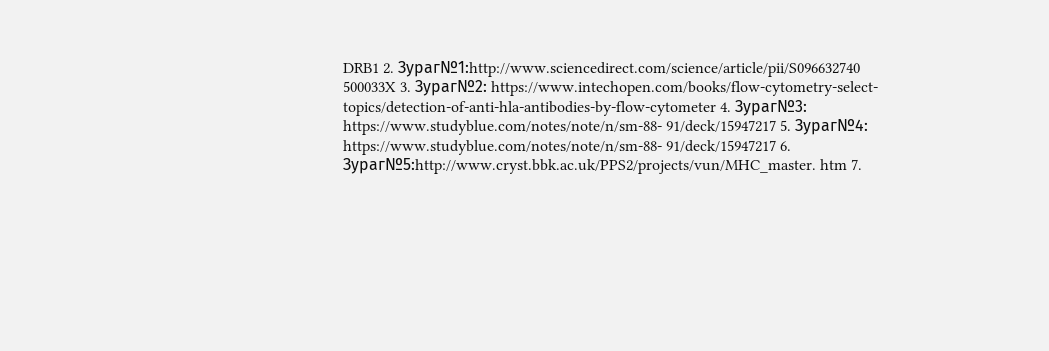DRB1 2. Зураг№1:http://www.sciencedirect.com/science/article/pii/S096632740 500033X 3. Зураг№2: https://www.intechopen.com/books/flow-cytometry-select- topics/detection-of-anti-hla-antibodies-by-flow-cytometer 4. Зураг№3: https://www.studyblue.com/notes/note/n/sm-88- 91/deck/15947217 5. Зураг№4: https://www.studyblue.com/notes/note/n/sm-88- 91/deck/15947217 6. Зураг№5:http://www.cryst.bbk.ac.uk/PPS2/projects/vun/MHC_master. htm 7.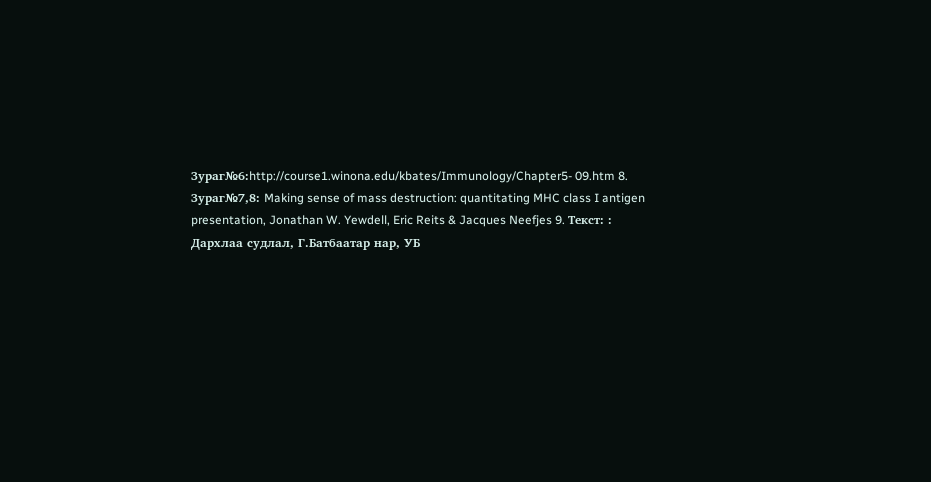Зураг№6:http://course1.winona.edu/kbates/Immunology/Chapter5- 09.htm 8. Зураг№7,8: Making sense of mass destruction: quantitating MHC class I antigen presentation, Jonathan W. Yewdell, Eric Reits & Jacques Neefjes 9. Текст: : Дархлаа судлал, Г.Батбаатар нар, УБ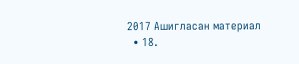2017 Ашигласан материал
  • 18.